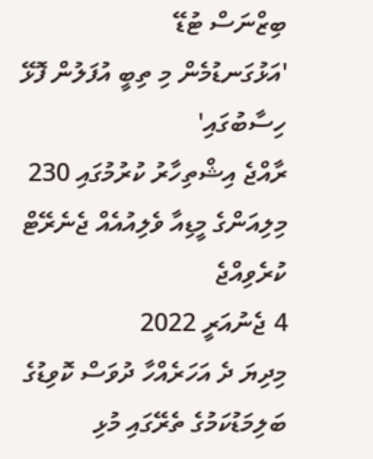ބިޒްނަސް ޓުޑޭ
'އަޅުގަނޑުމެން މި ތިބީ އުފަލުން ފޮޅޭ ހިސާބުގައި'
ރާއްޖެ އިޝްތިހާރު ކުރުމުގައި 230 މިލިއަންގެ މީޑިއާ ވެލިއުއެއް ޖެނެރޭޓް ކުރެވިއްޖެ
4 ޖެނުއަރީ 2022
މިދިޔަ ދެ އަހަރެއްހާ ދުވަސް ކޮވިޑުގެ ބަލިމަޑުކަމުގެ ތެރޭގައި މުޅި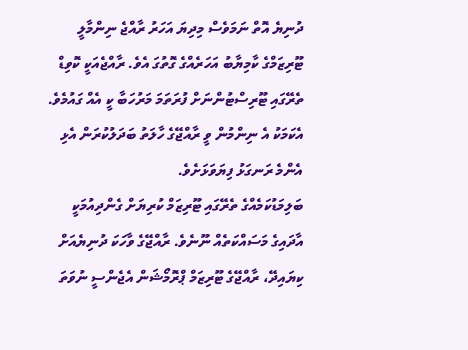ދުނިޔެ އޮތް ނަމަވެސް މިދިޔަ އަހަރު ރާއްޖެ ނިންމާލީ ޓޫރިޒަމްގެ ކާމިޔާބު އަހަރެއްގެ ގޮތުގަ އެވެ. ރާއްޖެއަކީ ކޮވިޑް ތެރޭގައި ޓޫރިސްޓުންނަށް ފުރަތަމަ މަރުހަބާ ކީ އެއް ގައުމެވެ. އެކަމަކު އެ ނިންމުން ވީ ރާއްޖޭގެ ހާލަތު ބަދަލުކުރަން އެޅި އެންމެ ރަނގަޅު ފިޔަވަޅަށެވެ.
ބަލިމަޑުކަމެއްގެ ތެރޭގައި ޓޫރިޒަމް ކުރިޔަށް ގެންދިއުމަކީ އާދައިގެ މަސައްކަތެއް ނޫނެވެ. ރާއްޖޭގެ ވާހަކަ ދުނިޔެއަށް ކިޔައިދޭ، ރާއްޖޭގެ ޓޫރިޒަމް ޕްރޮމޯޝަން އެޖެންސީ ނުވަތަ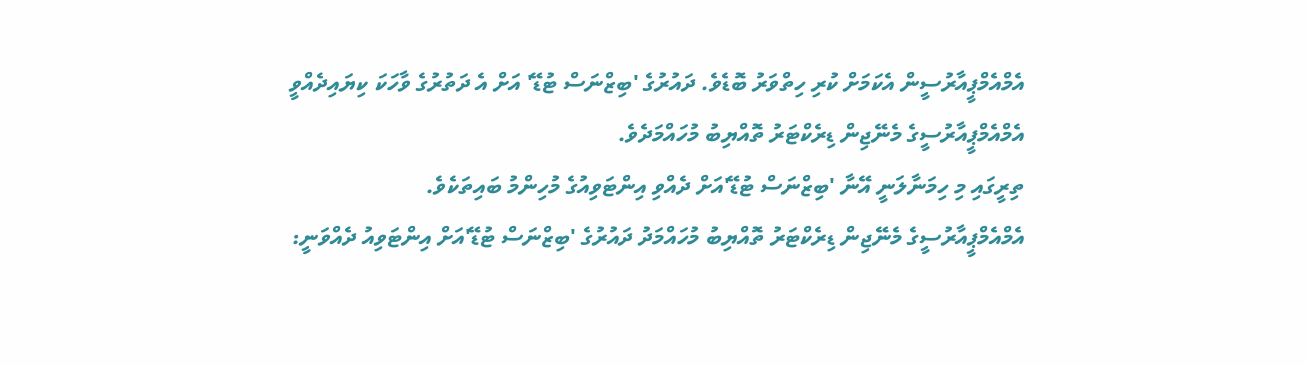އެމްއެމްޕީއާރުސީން އެކަމަށް ކުރި ހިތްވަރު ބޮޑެވެ. ދައުރުގެ 'ބިޒްނަސް ޓުޑޭ' އަށް އެ ދަތުރުގެ ވާހަކަ ކިޔައިދެއްވީ އެމްއެމްޕީއާރުސީގެ މެނޭޖިން ޑިރެކްޓަރު ތޮއްޔިބު މުހައްމަދެވެ.
ތިރީގައި މި ހިމަނާލަނީ އޭނާ 'ބިޒްނަސް ޓުޑޭ'އަށް ދެއްވި އިންޓަވިއުގެ މުހިންމު ބައިތަކެވެ.
އެމްއެމްޕީއާރުސީގެ މެނޭޖިން ޑިރެކްޓަރު ތޮއްޔިބު މުހައްމަދު ދައުރުގެ 'ބިޒްނަސް ޓުޑޭ'އަށް އިންޓަވިއު ދެއްވަނީ: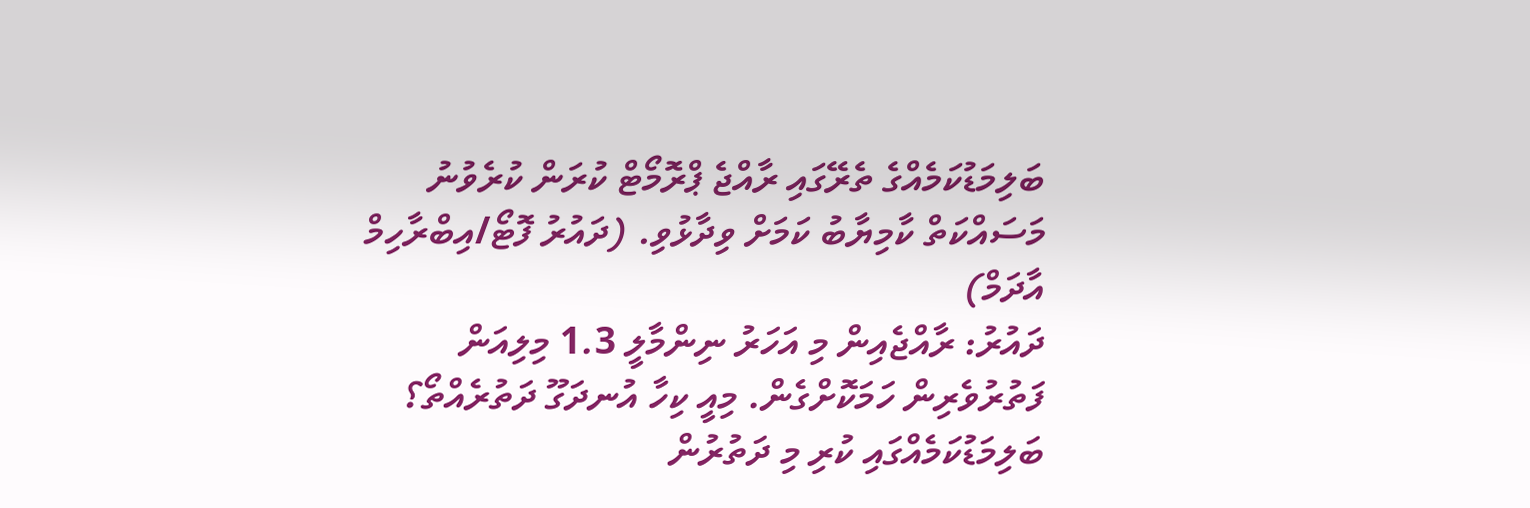ބަލިމަޑުކަމެއްގެ ތެރޭގައި ރާއްޖެ ޕްރޮމޯޓް ކުރަން ކުރެވުނު މަސައްކަތް ކާމިޔާބު ކަމަށް ވިދާޅުވި. (ދައުރު ފޮޓޯ/އިބްރާހިމް އާދަމް)
ދައުރު: ރާއްޖެއިން މި އަހަރު ނިންމާލީ 1.3 މިލިއަން ފަތުރުވެރިން ހަމަކޮށްގެން. މިއީ ކިހާ އުނދަގޫ ދަތުރެއްތޯ؟ ބަލިމަޑުކަމެއްގައި ކުރި މި ދަތުރުން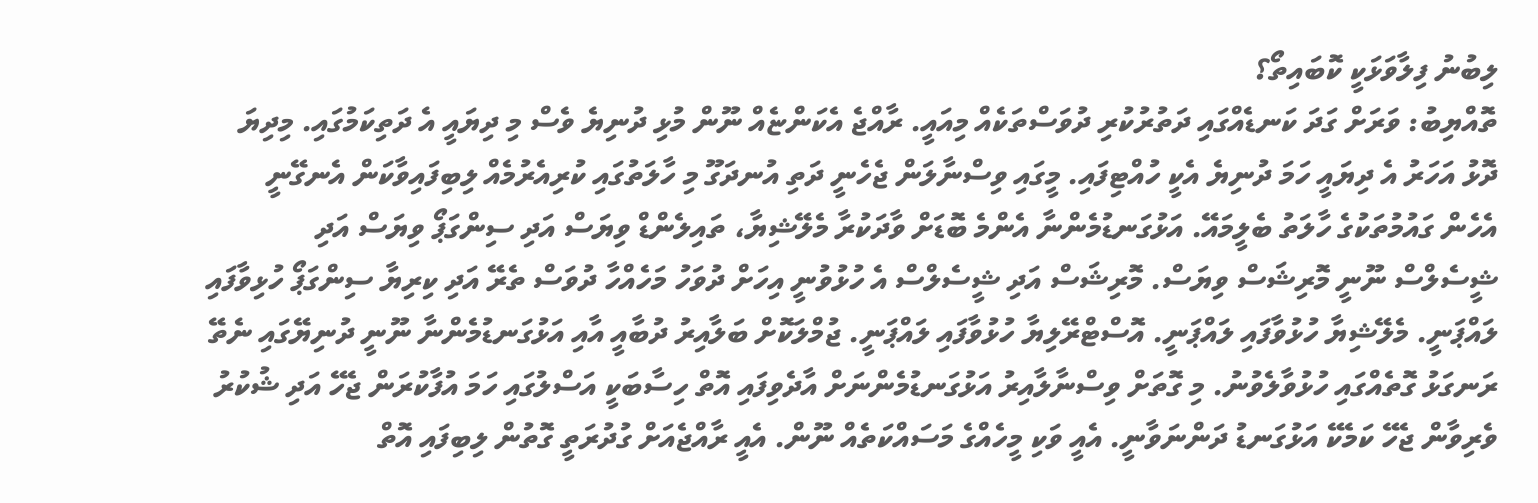ލިބުނު ފިލާވަޅަކީ ކޮބައިތޯ؟
ތޮއްޔިބު: ވަރަށް ގަދަ ކަނޑެއްގައި ދަތުރުކުރި ދުވަސްތަކެއް މިއައީ. ރާއްޖެ އެކަންޏެއް ނޫން މުޅި ދުނިޔެ ވެސް މި ދިޔައީ އެ ދަތިކަމުގައި. މިދިޔަ ދޮޅު އަހަރު އެ ދިޔައީ ހަމަ ދުނިޔެ އެކީ ހުއްޓިފައި. މީގައި ވިސްނާލަން ޖެހެނީ ދަތި އުނދަގޫ މި ހާލަތުގައި ކުރިއެރުމެއް ލިބިފައިވާކަން އެނގޭނީ އެހެން ގައުމުތަކުގެ ހާލަތު ބެލީމައޭ. އަޅުގަނޑުމެންނާ އެންމެ ބޮޑަށް ވާދަކުރާ މެލޭޝިޔާ، ތައިލެންޑް ވިޔަސް އަދި ސިންގަޕޯ ވިޔަސް އަދި ޝީސެލްސް ނޫނީ މޮރިޝަސް ވިޔަސް. މޮރިޝަސް އަދި ޝީސެލްސް އެ ހުޅުވުނީ އިހަށް ދުވަހު މަހެއްހާ ދުވަސް ތެރޭ އަދި ކިރިޔާ ސިންގަޕޯ ހުޅިވާފައި ލައްޕަނީ. މެލޭޝިޔާ ހުޅުވާފައި ލައްޕަނީ. އޮސްޓްރޭލިޔާ ހުޅުވާފައި ލައްޕަނީ. ޖުމްލަކޮށް ބަލާއިރު ދުބާއީ އާއި އަޅުގަނޑުމެންނާ ނޫނީ ދުނިޔޭގައި ނެތޭ ރަނގަޅު ގޮތެއްގައި ހުޅުވާލެވުނު. މި ގޮތަށް ވިސްނާލާއިރު އަޅުގަނޑުމެންނަށް އާދެވިފައި އޮތް ހިސާބަކީ އަސްލުގައި ހަމަ އުފާކުރަން ޖެހޭ އަދި ޝުކުރު ވެރިވާން ޖެހޭ ކަމެކޭ އަޅުގަނޑު ދަންނަވާނީ. އެއީ ވަކި މީހެއްގެ މަސައްކަތެއް ނޫން. އެއީ ރާއްޖެއަށް ގުދުރަތީ ގޮތުން ލިބިފައި އޮތް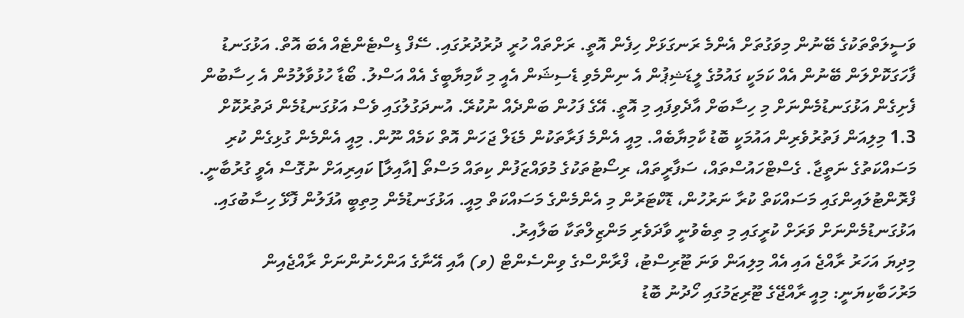ވަސީލަތްތަކުގެ ބޭނުން މިވަގުތަށް އެންމެ ރަނގަޅަށް ހިފެން އޮތީ. ރަށްތައް ހުރީ ދުރުދުރުގައި. ސޭފް ޑިސްޓެންޓެއް އެބަ އޮތް. އަޅުގަނޑު ފާހަގަކޮށްލަން ބޭނުން އެއް ކަމަކީ ގައުމުގެ ލީޑަޝިޕުން އެ ނިންމެވި ޑެސިޝަން އެއީ މި ކާމިޔާބީގެ އެއް އަސްލު. ބޯޑާ ހުޅުވާލުމުން އެ ހިސާބުން ފެށިގެން އަޅުގަނޑުމެންނަށް މި ހިސާބަށް އާދެވިފައި މި އޮތީ. އޭގެ ފަހުން ބަންދެއް ނުކުރޭ. އުނދަގުލުގައި ވެސް އަޅުގަނޑުމެން ދަތުރުކޮށް 1.3 މިލިއަން ފަތުރުވެރިން އައުމަކީ ބޮޑު ކާމިޔާބެއް. މިއީ އެންމެ ފަރާތަކުން މެޑަލް ޖަހަން އޮތް ކަމެއް ނޫން. މިއީ އެންމެން ގުޅިގެން ކުރި މަސައްކަތުގެ ނަތީޖާ. ގެސްޓްހައުސްތައް، ސަފާރީތައް، ރިސޯޓުތަކުގެ މުވައްޒަފުން ކިތައް މަސްތޯ [އާއިލާ] ކައިރިއަށް ނުގޮސް އެވީ ގުރުބާނީ. ފްރޮންޓުލައިންގައި މަސައްކަތް ކުރާ ނަރުހުން، ޑޮކްޓަރުން މި އެންމެންގެ މަސައްކަތް މިއީ. އަޅުގަނޑުމެން މިތިބީ އުފަލުން ފޮޅޭ ހިސާބުގައި. އަޅުގަނޑުމެންނަށް ވަރަށް ކުރީގައި މި ތިބެވުނީ ވާދަވެރި މަންޒިލްތަކާ ބަލާއިރު.
މިދިޔަ އަހަރު ރާއްޖެ އައި އެއް މިލިއަން ވަނަ ޓޫރިސްޓު، ފްރާންސްގެ ވިންސެންޓް (ވ) އާއި އޭނާގެ އަންހެނުންނަށް ރާއްޖެއިން މަރުހަބާކިޔަނީ: މިއީ ރާއްޖޭގެ ޓޫރިޒަމުގައި ހޯދުނު ބޮޑު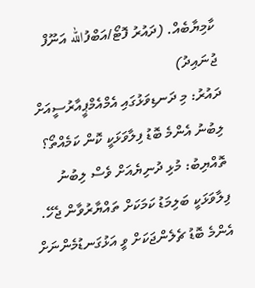ކާމިޔާބެއް. (ދައުރު ފޮޓޯ/އަބްފުالله އަނޫފް ޖުނައިދު)
ދައުރު: މި ދަނޑިވަޅުގައި އެމްއެމްޕީއާރުސީއަށް ލިބުނު އެންމެ ބޮޑު ފިލާވަޅަކީ ކޮން ކަމެއްތޯ؟
ތޮއްޔިބު: މުޅި ދުނިޔެއަށް ވެސް ލިބުނު ފިލާވަޅަކީ ބަލިމަޑު ކަމަކަށް ތައްޔާރުވާން ޖެހޭ. އެންމެ ބޮޑު ޗެލެންޖަކަށް ވީ އަޅުގަނޑުމެންނަށް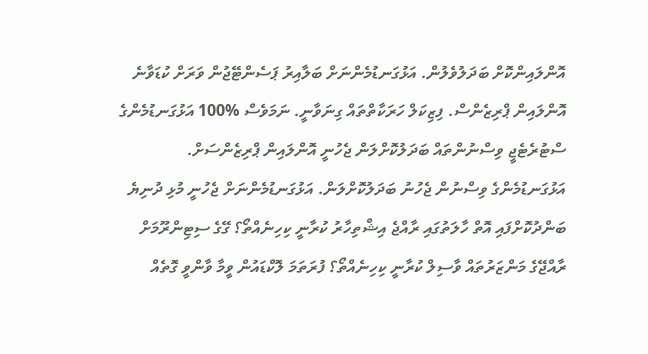އޮންލައިންކޮށް ބަދަލުވެލުން. އަޅުގަނޑުމެންނަށް ބަލާއިރު ޕަސެންޓޭޖުން ވަރަށް ކުޑަވާނެ އޮންލައިން ޕްރިޒެންސް. ފިޒިކަލް ހަރަކާތްތައް ގިނަވާނީ. ނަމަވެސް %100 އަޅުގަނޑުމެންގެ ސްޓުރެޓެޖީ ވިސްނުންތައް ބަދަލުކޮށްލަން ޖެހުނީ އޮންލައިން ޕްރިޒެންސަށް. އަޅުގަނޑުމެންގެ ވިސްނުން ޖެހުނު ބަދަލުކޮށްލަން. އަޅުގަނޑުމެންނަށް ޖެހުނީ މުޅި ދުނިޔެ ބަންދުކޮށްފައި އޮތް ހާލަތުގައި ރާއްޖެ އިޝްތިހާރު ކުރާނީ ކިހިނެއްތޯ؟ ގޭގެ ސިޓިންރޫމަށް ރާއްޖޭގެ މަންޒަރުތައް ވާސިލް ކުރާނީ ކިހިނެއްތޯ؟ ފުރަތަމަ ލޮކްޑައުން ވީމާ ވާންވީ ގޮތެއް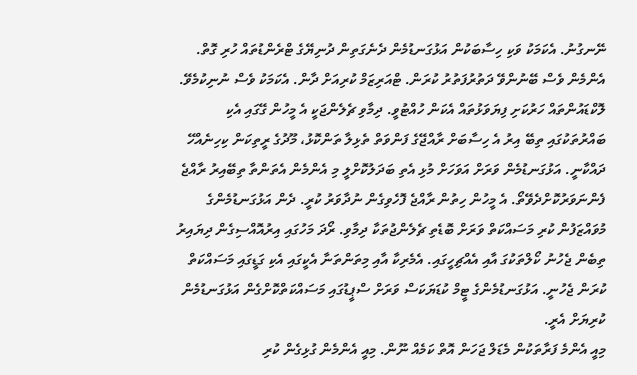ނޭނގުނު. އެކަމަކު ވަކި ހިސާބަކުން އަޅުގަނޑުމެން ދެނެގަތިން ދުނިޔޭގެ ޓްރެންޑުތައް ހުރި ގޮތް. އެންމެން ވެސް ބޭނުންވޭ ދަތުރުފަތުރު ކުރަން. ޓްއަރިޒަމް ކުރިއަށް ދާން. އެކަމަކު ވެސް ނުނިކުމެވޭ. ލޮކްޑައުންތައް ހަރުކަށި ފިޔަވަޅުތައް އެކަން ހުއްޓުވީ. ދިމާވި ޗެލެންޖަކީ އެ މީހުން ގޭގައި އެކި ބައްރުތަކުގައި ތިބޭ އިރު އެ ހިސާބަށް ރާއްޖޭގެ ފަންވަތް ތެޅިލާ ތަންކޮޅު، މޫދުގެ ރީތިކަން ކިހިނެއްހޭ ދައްކާނީ. އަޅުގަނޑުމެން ވަރަށް އަވަހަށް މުޅި އެތި ބަދަލުކޮށްލީ މި އެންމެން އެތަންތާ ތިބޭއިރު ރާއްޖެ ފެންނަވަރުކޮށްދެވޭތޯ. އެ މީހުން ހިތުން ރާއްޖެ ފޮހެވިގެން ނުދާވަރު ކުރީ. ދެން އަޅުގަނޑުމެންގެ މުވައްޒަފުން ކުރި މަސައްކަތް ވަރަށް ބޮޑެތި ޗެލެންޖުތަކާ ދިމާވި. ރޯދަ މަހުގައި އިރުއޮއްސިގެން ދިޔައިރު ތިބެން ޖެހުނު ކޯލްތަކުގަ އާއި އެއްޗިހީގައި. އެމެރިކާ އާއި މިތަންތަނާ އެކީގައި އެކި ގަޑީގައި މަސައްކަތް ކުރަން ޖެހުނީ. އަޅުގަނޑުމެންގެ ޓީމް ކުޑަޔަކަސް ވަރަށް ސްޕީޑުގައި މަސައްކަތްކޮށްގެން އަޅުގަނޑުމެން ކުރިޔަށް އެރީ.
މިއީ އެންމެ ފަރާތަކުން މެޑަލް ޖަހަން އޮތް ކަމެއް ނޫން. މިއީ އެންމެން ގުޅިގެން ކުރި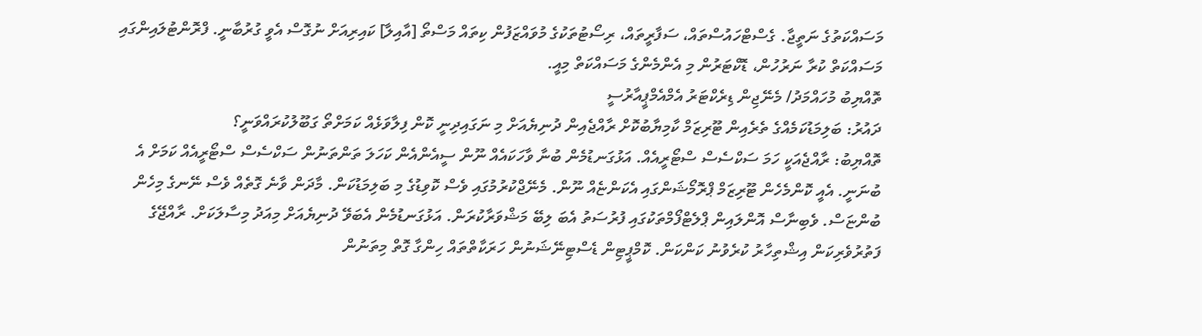މަސައްކަތުގެ ނަތީޖާ. ގެސްޓްހައުސްތައް، ސަފާރީތައް، ރިސޯޓުތަކުގެ މުވައްޒަފުން ކިތައް މަސްތޯ [އާއިލާ] ކައިރިއަށް ނުގޮސް އެވީ ގުރުބާނީ. ފްރޮންޓުލައިންގައި މަސައްކަތް ކުރާ ނަރުހުން، ޑޮކްޓަރުން މި އެންމެންގެ މަސައްކަތް މިއީ.
ތޮއްޔިބު މުހައްމަދު/ މެނޭޖިން ޑިރެކްޓަރު އެމްއެމްޕީއާރުސީ
ދައުރު: ބަލިމަޑުކަމެއްގެ ތެރެއިން ޓޫރިޒަމް ކާމިޔާބުކޮށް ރާއްޖެއިން ދުނިޔެއަށް މި ނަގައިދިނީ ކޮން ފިލާވަޅެއް ކަމަށްތޯ ގަބޫލުކުރައްވަނީ؟
ތޮއްޔިބު: ރާއްޖެއަކީ ހަމަ ސަކްސެސް ސްޓޯރީއެއް. އަޅުގަނޑުމެން ބުނާ ވާހަކައެއް ނޫން ސީއެންއެން ކަހަލަ ތަންތަނުން ސަކްސެސް ސްޓޯރީއެއް ކަމަށް އެ ބުނަނީ. އެއީ ކޮންމެހެން ޓޫރިޒަމް ޕްރޮމޯޝަންގައި އެކަންޏެއް ނޫން. މެނޭޖްކުރުމުގައި ވެސް ކޮވިޑުގެ މި ބަލިމަޑުކަން. މާދަން ވާނެ ގޮތެއް ވެސް ނޭނގެ މިހެން ބުންޏަސް. ވެބިނާސް އޮންލައިން ޕްލެޓްފޯމްތަކުގައި ފުރުސަތު އެބަ ލިބޭ މަޝްވަރާކުރަން. އަޅުގަނޑުމެން އެބަވޭ ދުނިޔެއަށް މިއަދު މިސާލަކަށް. ރާއްޖޭގެ ފަތުރުވެރިކަން އިޝްތިހާރު ކުރެވުނު ކަންކަން. ކޮމްޕީޓިން ޑެސްޓިނޭޝަނުން ހަރަކާތްތައް ހިންގާ ގޮތް މިތަނުން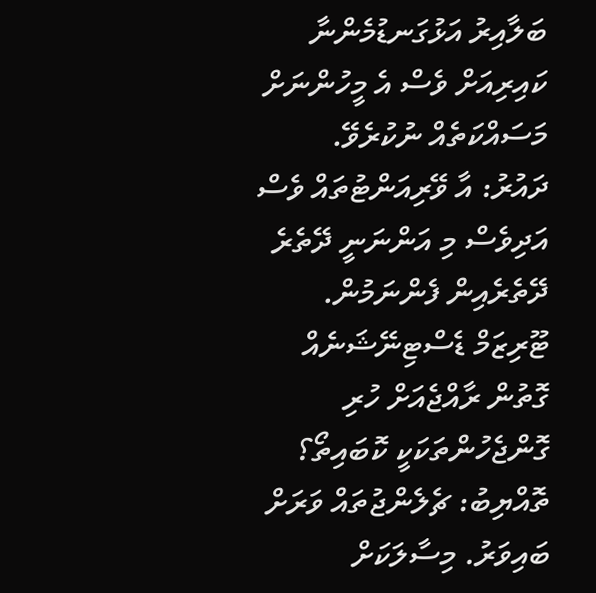ބަލާއިރު އަޅުގަނޑުމެންނާ ކައިރިއަށް ވެސް އެ މީހުންނަށް މަސައްކަތެއް ނުކުރެވޭ.
ދައުރު: އާ ވޭރިއަންޓުތައް ވެސް އަދިވެސް މި އަންނަނީ ދޭތެރެ ދޭތެރެއިން ފެންނަމުން. ޓޫރިޒަމް ޑެސްޓިނޭޝަނެއް ގޮތުން ރާއްޖެއަށް ހުރި ގޮންޖެހުންތަކަކީ ކޮބައިތޯ؟
ތޮއްޔިބު: ޗެލެންޖުތައް ވަރަށް ބައިވަރު. މިސާލަކަށް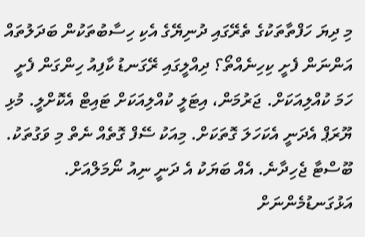މި ދިޔަ ހަފްތާތަކުގެ ތެރޭގައި ދުނިޔޭގެ އެކި ހިސާބުތަކުން ބަދަލުތައް އަންނަން ފެށީ ކިހިނެއްތޯ؟ ދިއްލީގައި ރޭގަނޑު ކާފިއު ހިންގަން ފެށީ ހަމަ ކުއްލިއަކަށް. ޖަރުމަން، އިޓަލީ ކުއްލިއަކަށް ޓައިޓް އެކޮށްލީ. މުޅި ޔޫރަޕް އެދަނީ އެކަހަލަ ގޮތަކަށް. މިއަކު ސޭފް ގޮތެއް ނެތް މި ވަގުތަކު. ބޫސްޓާ ޖެހިދާނެ. އެއް ބަޔަކު އެ ދަނީ ނިއު ނޯމަލްއަށް. އަޅުގަނޑުމެންނަށް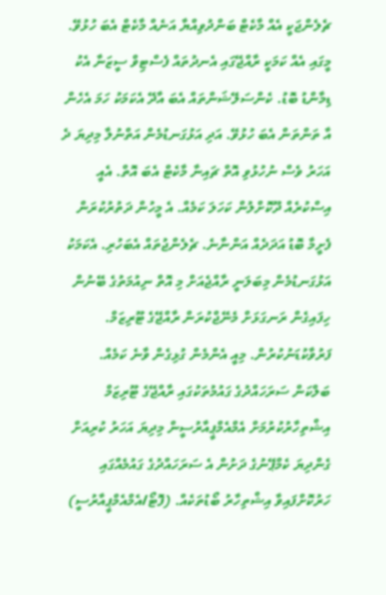ޗެލެންޖަކީ އެއް މާކެޓް ބަންދުވިއްޔާ އަނެއް މާކެޓް އެބަ ހުޅުވޭ. މީގައި އެއް ކަމަކީ ރާއްޖޭގައި އެނދުތައް ފެސްޓިވް ސީޒަނާ އެކު ޑިމާންޑު ބޮޑު. ކެންސަލޭޝަންތައް އެބަ އާދޭ އެކަމަކު ހަމަ އެހެން އާ ތަންތަން އެބަ ހުޅުވޭ. އަދި އަޅުގަނޑުމެން އަތްނުލާ މިދިޔަ ދެ އަހަރު ވެސް ނުހުޅުވި އޮތް ޗައިނާ މާކެޓް އެބަ އޮތް. އެއީ އިސްކުރެއް ދޫކޮށްލުން ކަހަލަ ކަމެއް. އެ މީހުން ދަތުރުކުރަން ފެށީމާ ބޮޑު އަދަދެއް އަންނާނެ. ޗެލެންޖުތައް އެބަހުރި. އެކަމަކު އަޅުގަނޑުމެން މިބަލަނީ ރާއްޖެއަށް މި އޮތް ނިއުމަތުގެ ބޭނުން ހިފައިގެން ރަނގަޅަށް މެނޭޖްކުރަން ރާއްޖޭގެ ޓޫރިޒަމް. ފަރުވާކުޑަނުކުރުން. މިއީ އެންމެން ގުޅިގެން ވާނެ ކަމެއް.
ބަލްކަން ސަރަހައްދުގެ ގައުމުތަކުގައި ރާއްޖޭގެ ޓޫރިޒަމް އިޝްތިހާރުކުރުމަށް އެމްއެމްޕީއާރުސީން މިދިޔަ އަހަރު ކުރިއަށް ގެންދިޔަ ކެމްޕޭނުގެ ދަށުން އެ ސަރަހައްދުގެ ގައުމެއްގައި ހަރުކޮށްފައިވާ އިޝްތިހާރު ބޯޑުތަކެއް. (ފޮޓޯ/އެމްއެމްޕީއާރުސީ)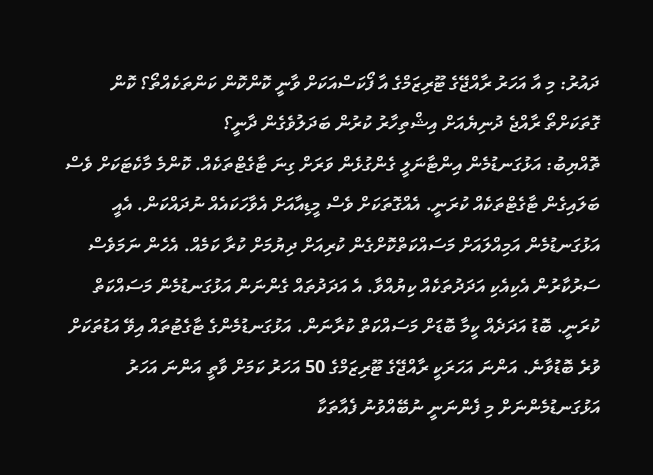ދައުރު: މި އާ އަހަރު ރާއްޖޭގެ ޓޫރިޒަމްގެ އާ ފޯކަސްއަކަށް ވާނީ ކޮންކޮން ކަންތަކެއްތޯ؟ ކޮން ގޮތަކަށްތޯ ރާއްޖެ ދުނިޔެއަށް އިޝްތިހާރު ކުރުން ބަދަލުވެގެން ދާނީ؟
ތޮއްޔިބު: އަޅުގަނޑުމެން އިންޓާނަލީ ގެންގުޅެން ވަރަށް ގިނަ ޓާގެޓްތަކެއް. ކޮންމެ މާކެޓަކަށް ވެސް ބަލައިގެން ޓާގެޓްތަކެއް ކުރަނީ. އެއްގޮތަކަށް ވެސް މީޑިއާއަށް އެވާހަކައެއް ނުދައްކަން. އެއީ އަޅުގަނޑުމެން އަމިއްލައަށް މަސައްކަތްކޮށްގެން ކުރިއަށް ދިޔުމަށް ކުރާ ކަމެއް. އެހެން ނަމަވެސް ސަރުކާރުން އެކިއެކި އަދަދުތަކެއް ކިޔުއްވާ. އެ އަދަދުތައް ގެންނަން އަޅުގަނޑުމެން މަސައްކަތް ކުރަނީ. ބޮޑު އަދަދެއް ކީމާ ބޮޑަށް މަސައްކަތް ކުރާނަން. އަޅުގަނޑުމެންގެ ޓާގެޓުތައް އިވޭ އަޑުތަކަށް ވުރެ ބޮޑުވާނެ. އަންނަ އަހަރަކީ ރާއްޖޭގެ ޓޫރިޒަމްގެ 50 އަހަރު ކަމަށް ވާތީ އަންނަ އަހަރު އަޅުގަނޑުމެންނަށް މި ފެންނަނީ ނުބޭއްވުނު ފެއާތަކާ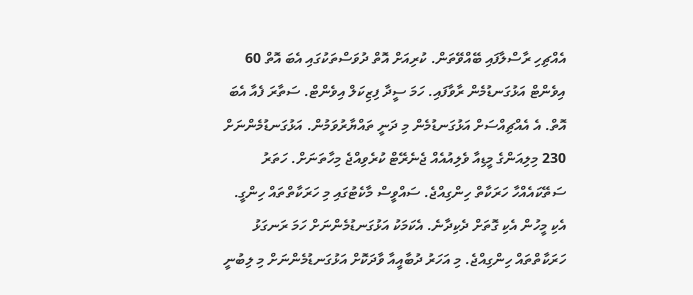އެއްޗިހި ރާސްލާފައި ބޭއްވޭތަން. ކުރިއަށް އޮތް ދުވަސްތަކުގައި އެބަ އޮތް 60 އިވެންޓް އަޅުގަނޑުމެން ރާވާފައި. ހަމަ ސީދާ ފިޒިކަލް އިވެންޓް. ސަތާރަ ފެއާ އެބަ އޮތް. އެ އެއްޗިއްސަށް އަޅުގަނޑުމެން މި ދަނީ ތައްޔާރުވަމުން. އަޅުގަނޑުމެންނަށް 230 މިލިއަންގެ މީޑިއާ ވެލިއުއެއް ޖެނެރޭޓް ކުރެވިއްޖެ މިހާތަނަށް. ހަތަރު ސަތޭކައެއްހާ ހަރަކާތް ހިންގިއްޖެ. ސައްވީސް މާކެޓުގައި މި ހަރަކާތްތައް ހިންގީ. އެކި މީހުން އެކި ގޮތަށް ދެކިދާނެ. އެކަމަކު އަޅުގަނޑުމެންނަށް ހަމަ ރަނގަޅު ހަރަކާތްތައް ހިންގިއްޖެ. މި އަހަރު ދުބާއީއާ ވާދަކޮށް އަޅުގަނޑުމެންނަށް މި ލިބުނީ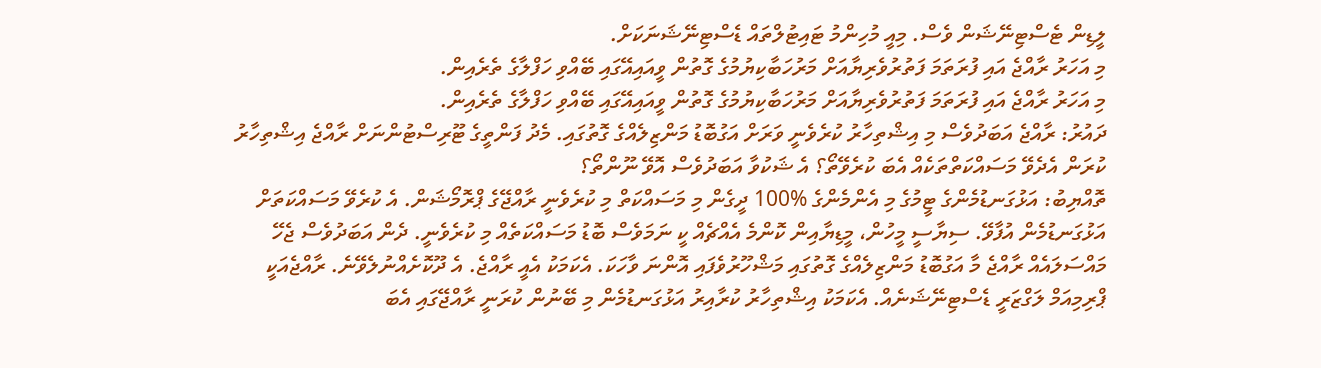ލީޑިން ޓެސްޓިނޭޝަން ވެސް. މިއީ މުހިންމު ޓައިޓުލްތައް ޑެސްޓިނޭޝަނަކަށް.
މި އަހަރު ރާއްޖެ އައި ފުރަތަމަ ފަތުރުވެރިޔާއަށް މަރުހަބާކިޔުމުގެ ގޮތުން ވީއައިއޭގައި ބޭއްވި ހަފްލާގެ ތެރެއިން.
މި އަހަރު ރާއްޖެ އައި ފުރަތަމަ ފަތުރުވެރިޔާއަށް މަރުހަބާކިޔުމުގެ ގޮތުން ވީއައިއޭގައި ބޭއްވި ހަފްލާގެ ތެރެއިން.
ދައުރު: ރާއްޖެ އަބަދުވެސް މި އިޝްތިހާރު ކުރެވެނީ ވަރަށް އަގުބޮޑު މަންޒިލެއްގެ ގޮތުގައި. މެދު ފަންތީގެ ޓޫރިސްޓުންނަށް ރާއްޖެ އިޝްތިހާރު ކުރަން އެދެވޭ މަސައްކަތްތަކެއް އެބަ ކުރެވޭތޯ؟ އެ ޝަކުވާ އަބަދުވެސް އޮވޭ ނޫންތޯ؟
ތޮއްޔިބު: އަޅުގަނޑުމެންގެ ޓީމުގެ މި އެންމެންގެ %100 ދީގެން މި މަސައްކަތް މި ކުރެވެނީ ރާއްޖޭގެ ޕްރޮމޯޝަން. އެ ކުރެވޭ މަސައްކަތަށް އަޅުގަނޑުމެން އުފާވޭ. ސިޔާސީ މީހުން، މީޑިޔާއިން ކޮންމެ އެއްޗެއް ކީ ނަމަވެސް ބޮޑު މަސައްކަތެއް މި ކުރެވެނީ. ދެން އަބަދުވެސް ޖެހޭ މައްސަލައެއް ރާއްޖެ މާ އަގުބޮޑު މަންޒިލެއްގެ ގޮތުގައި މަޝްހޫރުވެފައި އޮންނަ ވާހަކަ. އެކަމަކު އެއީ ރާއްޖެ. އެ ދޫކޮށެއްނުލެވޭނެ. ރާއްޖެއަކީ ޕްރިމިއަމް ލަގްޒަރީ ޑެސްޓިނޭޝަނެއް. އެކަމަކު އިޝްތިހާރު ކުރާއިރު އަޅުގަނޑުމެން މި ބޭނުން ކުރަނީ ރާއްޖޭގައި އެބަ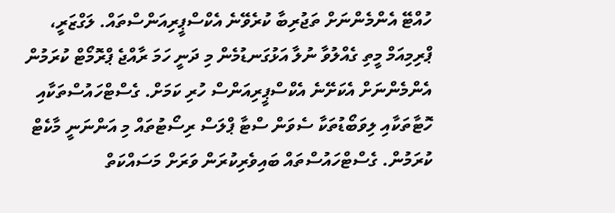ހުއްޓޭ އެންމެންނަށް ތަޖުރިބާ ކުރެވޭނެ އެކްސްޕީރިއަންސްތައް. ލަގްޒަރީ، ޕްރިމިއަމް މީތި ގެއްލުވާ ނުލާ އަޅުގަނޑުމެން މި ދަނީ ހަމަ ރާއްޖެ ޕްރޮމޯޓް ކުރަމުން އެންމެންނަށް އެކަށޭނެ އެކްސްޕީރިއަންސް ހުރި ކަމަށް. ގެސްޓްހައުސްތަކާއި ހޮޓާތަކާއި ލިވަބޯޑުތަކާ ސެވަން ސްޓާ ޕްލަސް ރިސޯޓުތައް މި އަންނަނީ މާކެޓް ކުރަމުން. ގެސްޓްހައުސްތައް ބައިވެރިކުރަން ވަރަށް މަސައްކަތް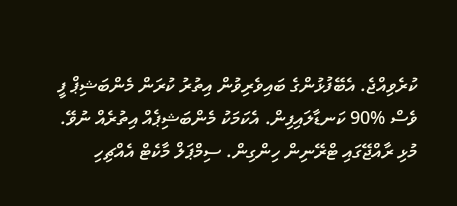ކުރެވިއްޖެ. އެބޭފުޅުންގެ ބައިވެރިވުން އިތުރު ކުރަން މެންބަޝިޕް ފީ ވެސް %90 ކަނޑާލައިފިން. އެކަމަކު މެންބަޝިޕެއް އިތުރެއް ނުވޭ. މުޅި ރާއްޖޭގައި ޓްރޭނިން ހިންގިން. ސިމްޕަލް މާކެޓް އެއްޗިހި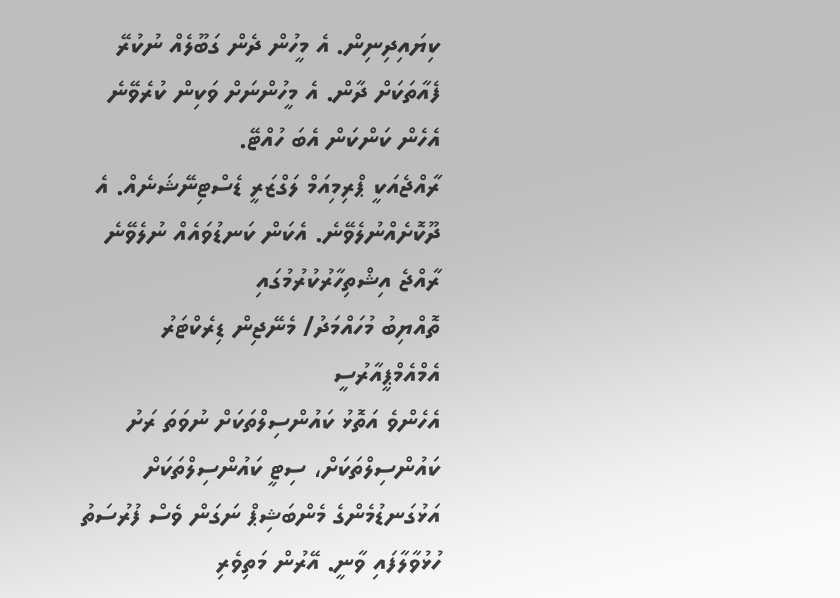ކިޔައިދިނިން. އެ މީހުން ދެން ގަބޫލެއް ނުކުރޭ ފެއާތަކަށް ދާން. އެ މީހުންނަށް ވަކިން ކުރެވޭނެ އެހެން ކަންކަން އެބަ ހުއްޓޭ.
ރާއްޖެއަކީ ޕްރިމިއަމް ލަގްޒަރީ ޑެސްޓިނޭޝަނެއް. އެ ދޫކޮށެއްނުލެވޭނެ. އެކަން ކަނޑުވައެއް ނުލެވޭނެ ރާއްޖެ އިޝްތިހާރުކުރުމުގައި
ތޮއްޔިބު މުހައްމަދު/ މެނޭޖިން ޑިރެކްޓަރު އެމްއެމްޕީއާރުސީ
އެހެންވެ އަތޮޅު ކައުންސިލްތަކަށް ނުވަތަ ރަށު ކައުންސިލްތަކަށް، ސިޓީ ކައުންސިލްތަކަށް އަޅުގަނޑުމެންގެ މެންބަޝިޕް ނަގަން ވެސް ފުރުސަތު ހުޅުވާލާފައި ވާނީ. އޭރުން މަތިވެރި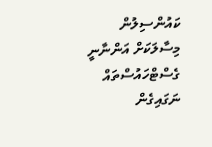ކައުންސިލުން މިސާލަކަށް އަންނާނީ ގެސްޓްހައުސްތައް ނަގައިގެން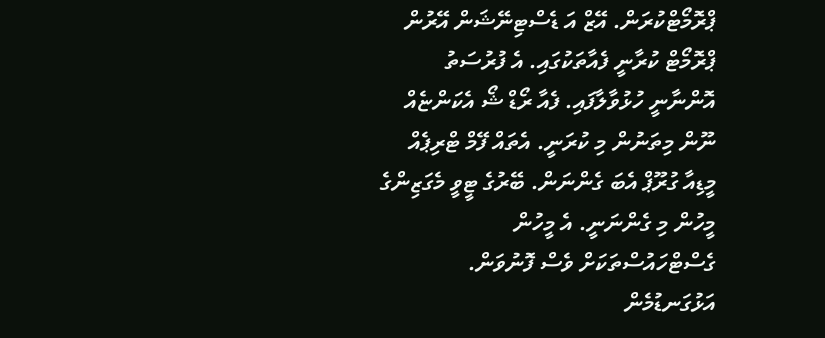ޕްރޮމޯޓްކުރަން. އޭޒް އަ ޑެސްޓިނޭޝަން އޭރުން ޕްރޮމޯޓް ކުރާނީ ފެއާތަކުގައި. އެ ފުރުސަތު އޮންނާނީ ހުޅުވާލާފައި. ފެއާ ރޯޑް ޝޯ އެކަންޏެއް ނޫން މިތަނުން މި ކުރަނީ. އެތައް ފޭމް ޓްރިޕެއް މީޑިއާ ގުރޫޕް އެބަ ގެންނަން. ބޭރުގެ ޓީވީ މެގަޒިންގެ މީހުން މި ގެންނަނީ. އެ މީހުން ގެސްޓްހައުސްތަކަށް ވެސް ފޮނުވަން. އަޅުގަނޑުމެން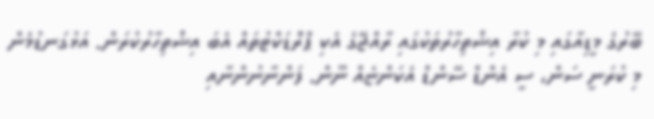ބޭރުގެ މީޑިއާގައި މި ކުރާ އިޝްތިހާރުތަކުގައި ރާއްޖޭގެ އެކި ޕްރޮޑަކްޓުތައް އެބަ އިޝްތިހާރުކުރަން. އަޅުގަނޑުމެން މި ކުރަނީ ސަން، ސީ އެންޑް ސޭންޑް އެކަންޏެއް ނޫން. ފަންނާނުންނާއި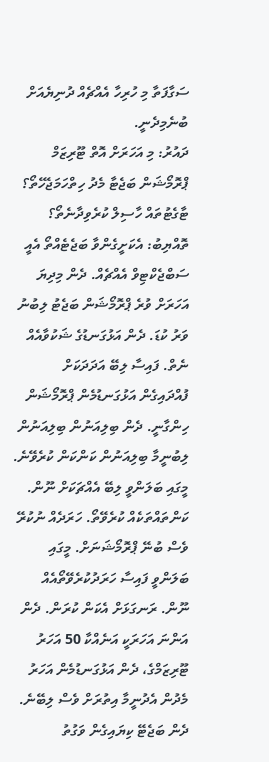ސަގާފަތާ މި ހުރިހާ އެއްޗެއް ދުނިޔެއަށް ބުނެމިދެނީ.
ދައުރު: މި އަހަރަށް އޮތް ޓޫރިޒަމް ޕްރޮމޯޝަން ބަޖެޓާ މެދު ހިތްހަމަޖެހޭތޯ؟ ޓާގެޓުތައް ހާސިލް ކުރެވިދާނެތޯ؟
ތޮއްޔިބު: އެކަށީގެންވާ ބަޖެޓެއްތޯ އެއީ ސަބްޖެކްޓިވް އެއްޗެއް. ދެން މިދިޔަ އަހަރަށް ވުރެ ޕްރޮމޯޝަން ބަޖެޓު ލިބުނު ވަރު ކުޑަ. ދެން އަޅުގަނޑުގެ ޝަކުވާއެއް ނެތް. ފައިސާ ލިބޭ އަދަދަކަށް ފުއްދައިގެން އަޅުގަނޑުމެން ޕްރޮމޯޝަން ހިންގާނީ. ދެން ބިލިއަނުން ބިލިއަނުން ލިބުނީމާ ބިލިއަނުން ކަންކަން ކުރެވޭނެ. މީގައި ބަލަންވީ ލިބޭ އެއްޗަކަށް ނޫން. ކަންތައްތަކެއް ކުރެވޭތޯ. ހަރަދެއް ނުކުރޭ ވެސް ބުނޭ ޕްރޮމޯޝަނަށް. މީގައި ބަލަންވީ ފައިސާ ހަރަދުކުރެވޭތޯއެއް ނޫން. ރަނގަޅަށް އެކަން ކުރަން. ދެން އަންނަ އަހަރަކީ އަނެއްކާ 50 އަހަރު ޓޫރިޒަމްގެ، ދެން އަޅުގަނޑުމެން އަހަރު މެދުން އެދުނީމާ އިތުރަށް ވެސް ލިބޭނެ. ދެން ބަޖެޓޭ ކިޔައިގެން ވަގުތު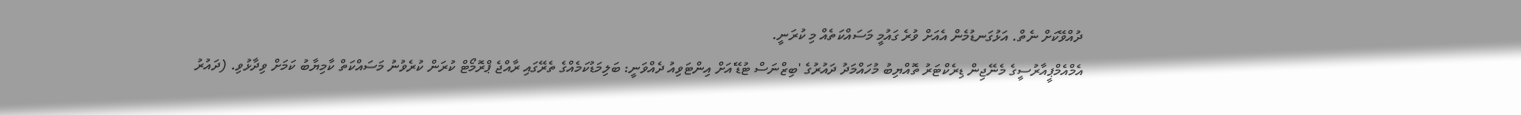ދުއްވޭކަށް ނެތް. އަޅުގަނޑުމެން އެއަށް ވުރެ ގައުމީ މަސައްކަތެއް މި ކުރަނީ.
އެމްއެމްޕީއާރުސީގެ މެނޭޖިން ޑިރެކްޓަރު ތޮއްޔިބު މުހައްމަދު ދައުރުގެ 'ބިޒްނަސް ޓުޑޭ'އަށް އިންޓަވިއު ދެއްވަނީ: ބަލިމަޑުކަމެއްގެ ތެރޭގައި ރާއްޖެ ޕްރޮމޯޓް ކުރަން ކުރެވުނު މަސައްކަތް ކާމިޔާބު ކަމަށް ވިދާޅުވި. (ދައުރު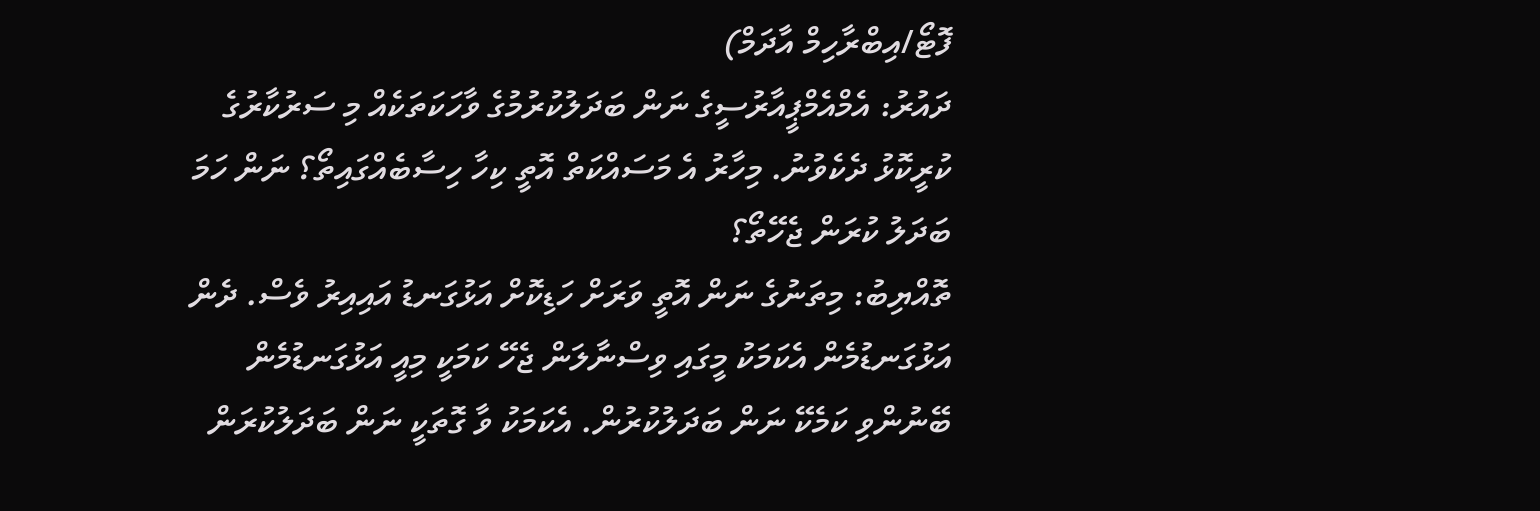ފޮޓޯ/އިބްރާހިމް އާދަމް)
ދައުރު: އެމްއެމްޕީއާރުސީގެ ނަން ބަދަލުކުރުމުގެ ވާހަކަތަކެއް މި ސަރުކާރުގެ ކުރީކޮޅު ދެކެވުނު. މިހާރު އެ މަސައްކަތް އޮތީ ކިހާ ހިސާބެއްގައިތޯ؟ ނަން ހަމަ ބަދަލު ކުރަން ޖެހޭތޯ؟
ތޮއްޔިބު: މިތަނުގެ ނަން އޮތީ ވަރަށް ހަޑިކޮށް އަޅުގަނޑު އައިއިރު ވެސް. ދެން އަޅުގަނޑުމެން އެކަމަކު މީގައި ވިސްނާލަން ޖެހޭ ކަމަކީ މިއީ އަޅުގަނޑުމެން ބޭނުންވި ކަމެކޭ ނަން ބަދަލުކުރުން. އެކަމަކު ވާ ގޮތަކީ ނަން ބަދަލުކުރަން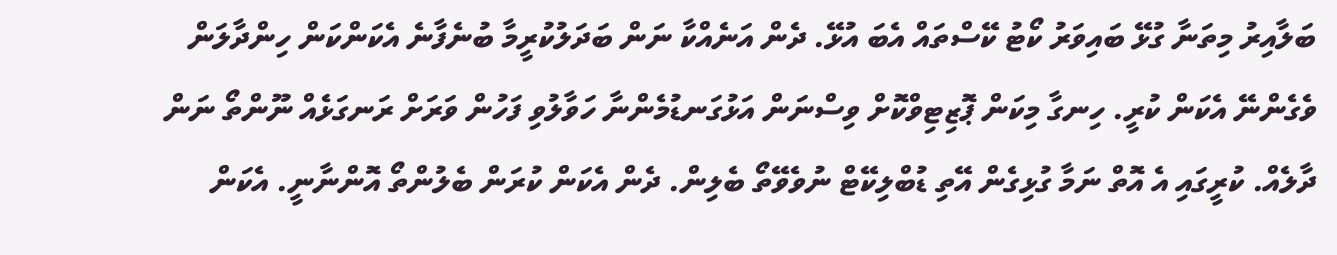ބަލާއިރު މިތަނާ ގުޅޭ ބައިވަރު ކޯޓު ކޭސްތައް އެބަ އުޅޭ. ދެން އަނެއްކާ ނަން ބަދަލުކުރީމާ ބުނެފާނެ އެކަންކަން ހިންދާލަން ވެގެންނޭ އެކަން ކުރީ. ހިނގާ މިކަން ޕޮޒިޓިވްކޮށް ވިސްނަން އަޅުގަނޑުމެންނާ ހަވާލުވި ފަހުން ވަރަށް ރަނގަޅެއް ނޫންތޯ ނަން ދާލެއް. ކުރީގައި އެ އޮތް ނަމާ ގުޅިގެން އޭތި ޑުބްލިކޭޓް ނުވެވޭތޯ ބެލިން. ދެން އެކަން ކުރަން ބެލުންތޯ އޮންނާނީ. އެކަން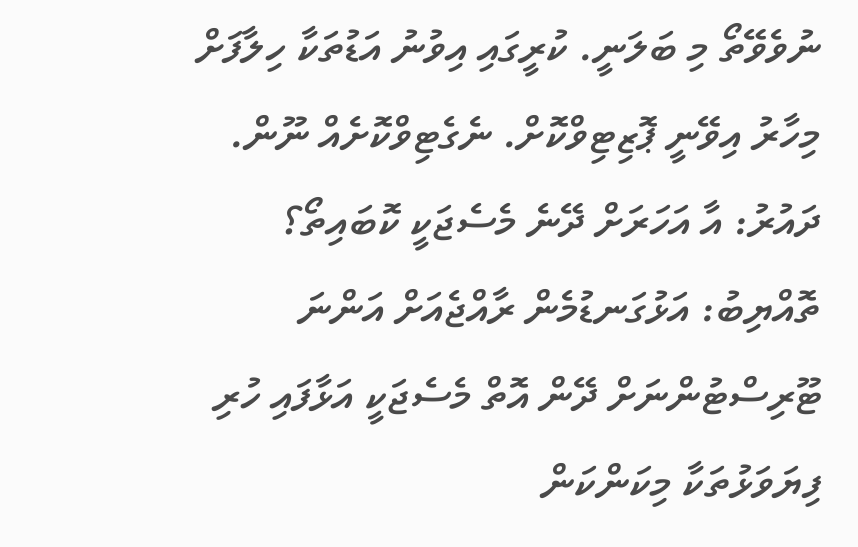ނުވެވޭތޯ މި ބަލަނީ. ކުރީގައި އިވުނު އަޑުތަކާ ހިލާފަށް މިހާރު އިވޭނީ ޕޮޒިޓިވްކޮށް. ނެގެޓިވްކޮށެއް ނޫން.
ދައުރު: އާ އަހަރަށް ދޭނެ މެސެޖަކީ ކޮބައިތޯ؟
ތޮއްޔިބު: އަޅުގަނޑުމެން ރާއްޖެއަށް އަންނަ ޓޫރިސްޓުންނަށް ދޭން އޮތް މެސެޖަކީ އަޅާފައި ހުރި ފިޔަވަޅުތަކާ މިކަންކަން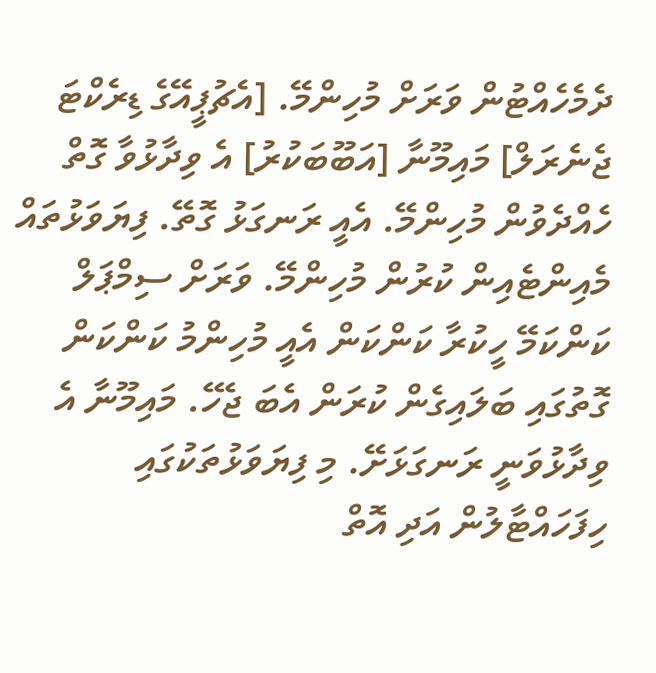ދެމެހެއްޓުން ވަރަށް މުހިންމޭ. [އެޗުޕީއޭގެ ޑިރެކްޓަ ޖެނެރަލް] މައިމޫނާ [އަބޫބަކުރު] އެ ވިދާޅުވާ ގޮތް ހެއްދެވުން މުހިންމޭ. އެއީ ރަނގަޅު ގޮތޭ. ފިޔަވަޅުތައް މެއިންޓެއިން ކުރުން މުހިންމޭ. ވަރަށް ސިމްޕަލް ކަންކަމޭ ހީކުރާ ކަންކަން އެއީ މުހިންމު ކަންކަން ގޮތުގައި ބަލައިގެން ކުރަން އެބަ ޖެހޭ. މައިމޫނާ އެ ވިދާޅުވަނީ ރަނގަޅަށޭ. މި ފިޔަވަޅުތަކުގައި ހިފަހައްޓާލުން އަދި އޮތް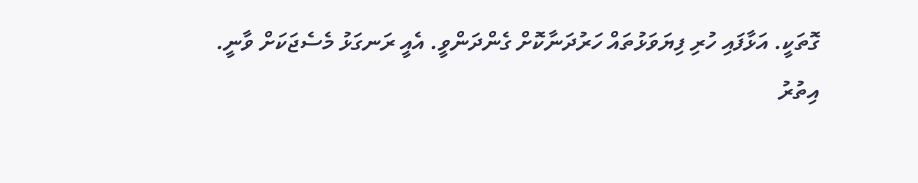ގޮތަކީ. އަޅާފައި ހުރި ފިޔަވަޅުތައް ހަރުދަނާކޮށް ގެންދަންވީ. އެއީ ރަނގަޅު މެސެޖަކަށް ވާނީ.
އިތުރު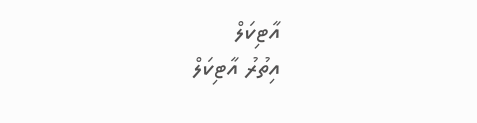އާޓިކަލް
އިތުރު އާޓިކަލް